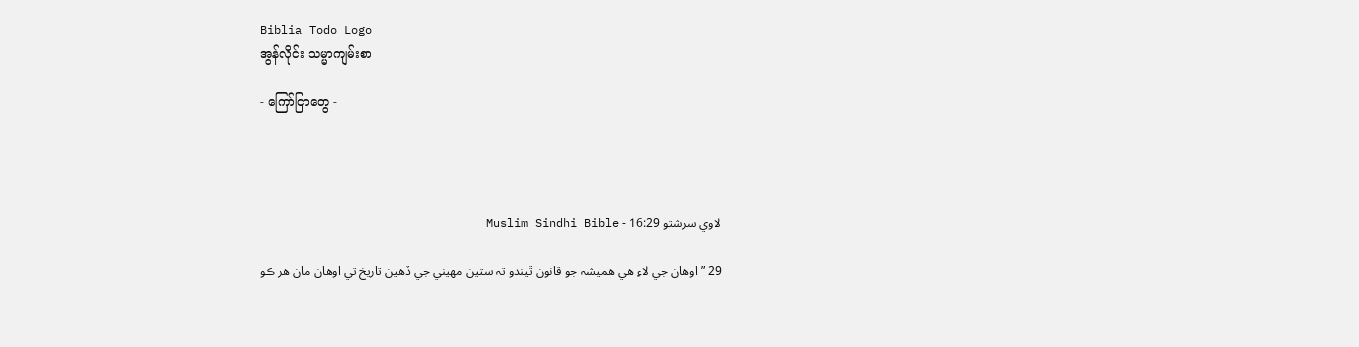Biblia Todo Logo
အွန်လိုင်း သမ္မာကျမ်းစာ

- ကြော်ငြာတွေ -




لاوي سرشتو 16:29 - Muslim Sindhi Bible

29 ”اوهان جي لاءِ هي هميشہ جو قانون ٿيندو تہ ستين مهيني جي ڏهين تاريخ تي اوهان مان هر ڪو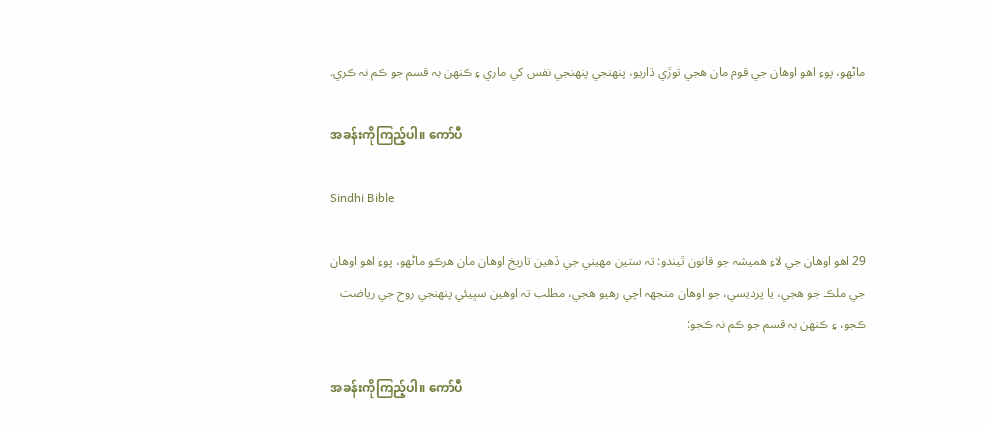ماڻهو، پوءِ اهو اوهان جي قوم مان هجي توڙي ڌاريو، پنهنجي پنهنجي نفس کي ماري ۽ ڪنهن بہ قسم جو ڪم نہ ڪري.

အခန်းကိုကြည့်ပါ။ ကော်ပီ

Sindhi Bible

29 اهو اوهان جي لاءِ هميشہ جو قانون ٿيندو: تہ ستين مهيني جي ڏهين تاريخ اوهان مان هرڪو ماڻهو، پوءِ اهو اوهان جي ملڪ جو هجي، يا پرديسي، جو اوهان منجهہ اچي رهيو هجي، مطلب تہ اوهين سڀيئي پنهنجي روح جي رياضت ڪجو، ۽ ڪنهن بہ قسم جو ڪم نہ ڪجو:

အခန်းကိုကြည့်ပါ။ ကော်ပီ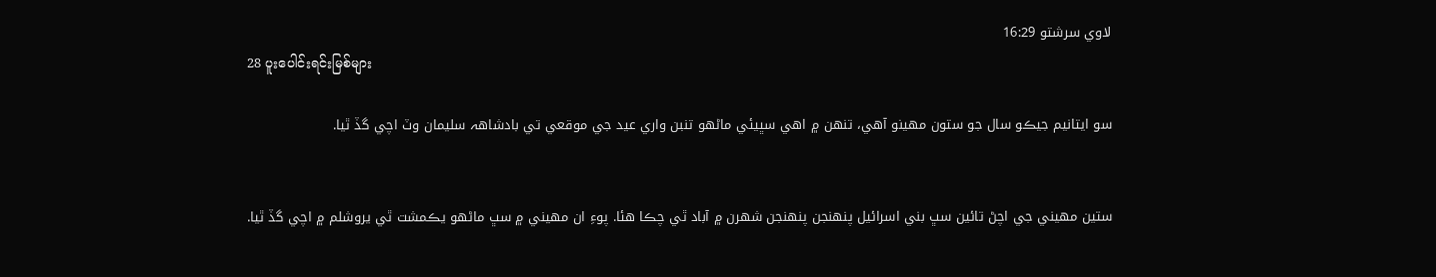لاوي سرشتو 16:29
28 ပူးပေါင်းရင်းမြစ်များ

سو ايتانيم جيڪو سال جو ستون مهينو آهي، تنهن ۾ اهي سڀيئي ماڻهو تنبن واري عيد جي موقعي تي بادشاهہ سليمان وٽ اچي گڏ ٿيا.


ستين مهيني جي اچڻ تائين سڀ بني اسرائيل پنهنجن پنهنجن شهرن ۾ آباد ٿي چڪا هئا. پوءِ ان مهيني ۾ سڀ ماڻهو يڪمشت ٿي يروشلم ۾ اچي گڏ ٿيا.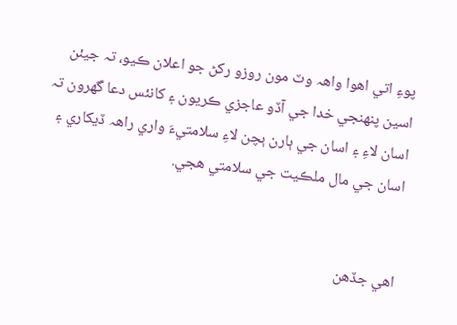پوءِ اتي اهوا واهہ وٽ مون روزو رکڻ جو اعلان ڪيو، تہ جيئن اسين پنهنجي خدا جي آڏو عاجزي ڪريون ۽ کانئس دعا گھرون تہ اسان لاءِ ۽ اسان جي ٻارن ٻچن لاءِ سلامتيءَ واري راهہ ڏيکاري ۽ اسان جي مال ملڪيت جي سلامتي هجي.


اهي جڏهن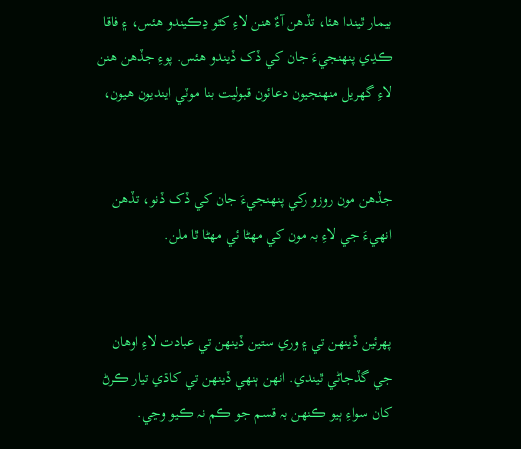بيمار ٿيندا هئا، تڏهن آءٌ هنن لاءِ کٿو ڍڪيندو هئس، ۽ فاقا ڪڍي پنهنجيءَ جان کي ڏک ڏيندو هئس. پوءِ جڏهن هنن لاءِ گھريل منهنجيون دعائون قبوليت بنا موٽي اينديون هيون،


جڏهن مون روزو رکي پنهنجيءَ جان کي ڏک ڏنو، تڏهن انهيءَ جي لاءِ بہ مون کي مهڻا ئي مهڻا ٿا ملن.


پهرئين ڏينهن تي ۽ وري ستين ڏينهن تي عبادت لاءِ اوهان جي گڏجاڻي ٿيندي. انهن ٻنهي ڏينهن تي کاڌي تيار ڪرڻ کان سواءِ ٻيو ڪنهن بہ قسم جو ڪم نہ ڪيو وڃي.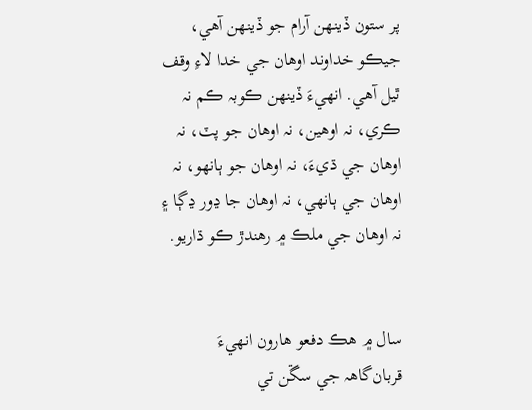پر ستون ڏينهن آرام جو ڏينهن آهي، جيڪو خداوند اوهان جي خدا لاءِ وقف ٿيل آهي. انهيءَ ڏينهن ڪوبہ ڪم نہ ڪري، نہ اوهين، نہ اوهان جو پٽ، نہ اوهان جي ڌيءَ، نہ اوهان جو ٻانهو، نہ اوهان جي ٻانهي، نہ اوهان جا ڍور ڍڳا ۽ نہ اوهان جي ملڪ ۾ رهندڙ ڪو ڌاريو.


سال ۾ هڪ دفعو هارون انهيءَ قربان‌گاهہ جي سڱن تي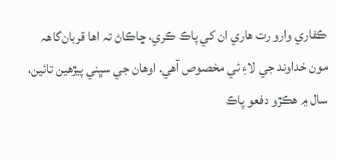ڪفاري وارو رت هاري ان کي پاڪ ڪري، ڇاڪاڻ تہ اها قربان‌گاهہ مون خداوند جي لاءِ ئي مخصوص آهي. اوهان جي سڀني پيڙهين تائين، سال ۾ هڪڙو دفعو پاڪ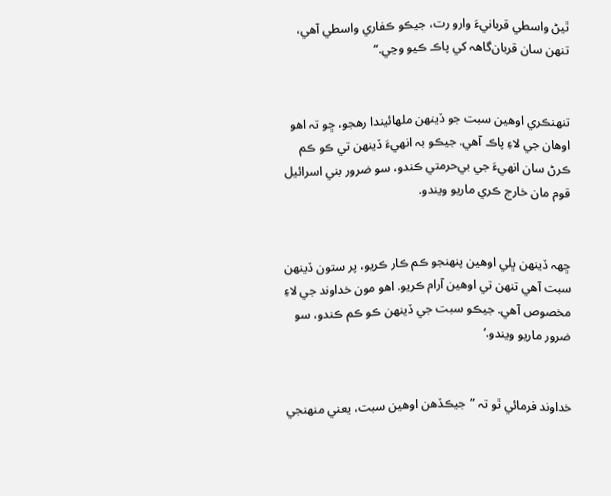ٿيڻ واسطي قربانيءَ وارو رت، جيڪو ڪفاري واسطي آهي، تنهن سان قربان‌گاهہ کي پاڪ ڪيو وڃي.“


تنهنڪري اوهين سبت جو ڏينهن ملهائيندا رهجو، ڇو تہ اهو اوهان جي لاءِ پاڪ آهي. جيڪو بہ انهيءَ ڏينهن تي ڪو ڪم ڪرڻ سان انهيءَ جي بي‌حرمتي ڪندو، سو ضرور بني اسرائيل قوم مان خارج ڪري ماريو ويندو.


ڇهہ ڏينهن ڀلي اوهين پنهنجو ڪم ڪار ڪريو، پر ستون ڏينهن سبت آهي تنهن تي اوهين آرام ڪريو. اهو مون خداوند جي لاءِ مخصوص آهي. جيڪو سبت جي ڏينهن ڪو ڪم ڪندو، سو ضرور ماريو ويندو.‘


خداوند فرمائي ٿو تہ ”جيڪڏهن اوهين سبت، يعني منهنجي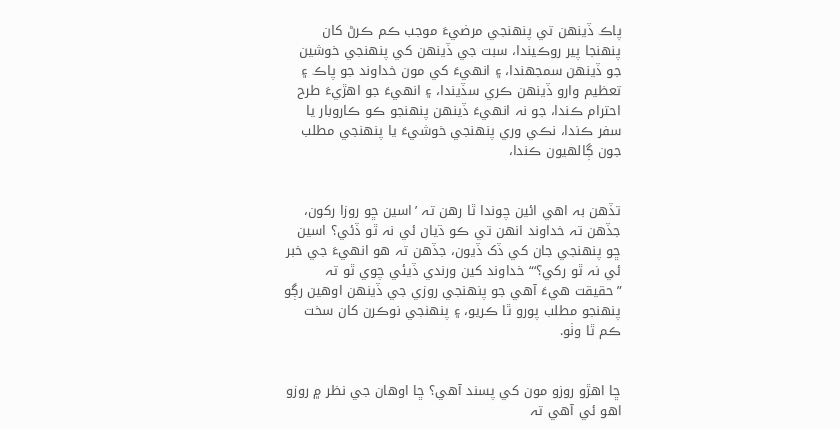پاڪ ڏينهن تي پنهنجي مرضيءَ موجب ڪم ڪرڻ کان پنهنجا پير روڪيندا، سبت جي ڏينهن کي پنهنجي خوشين جو ڏينهن سمجھندا، ۽ انهيءَ کي مون خداوند جو پاڪ ۽ تعظيم وارو ڏينهن ڪري سڏيندا، ۽ انهيءَ جو اهڙيءَ طرح احترام ڪندا، جو نہ انهيءَ ڏينهن پنهنجو ڪو ڪاروبار يا سفر ڪندا، نڪي وري پنهنجي خوشيءَ يا پنهنجي مطلب جون ڳالهيون ڪندا،


تڏهن بہ اهي ائين چوندا ٿا رهن تہ ’اسين ڇو روزا رکون، جڏهن تہ خداوند انهن تي ڪو ڌيان ئي نہ ٿو ڏئي؟ اسين ڇو پنهنجي جان کي ڏک ڏيون، جڏهن تہ هو انهيءَ جي خبر ئي نہ ٿو رکي؟‘“ خداوند کين ورندي ڏيئي چوي ٿو تہ ”حقيقت هيءَ آهي جو پنهنجي روزي جي ڏينهن اوهين رڳو پنهنجو مطلب پورو ٿا ڪريو، ۽ پنهنجي نوڪرن کان سخت ڪم ٿا وٺو.


ڇا اهڙو روزو مون کي پسند آهي؟ ڇا اوهان جي نظر ۾ روزو اهو ئي آهي تہ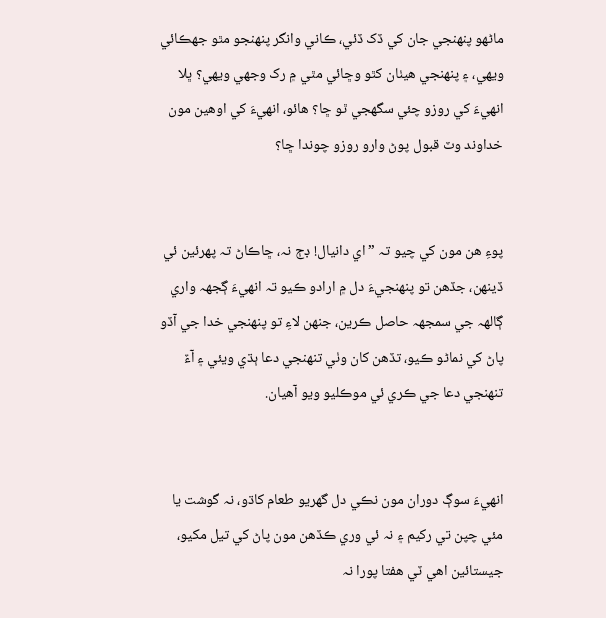ماڻهو پنهنجي جان کي ڏک ڏئي، ڪاني وانگر پنهنجو مٿو جھڪائي ويهي، ۽ پنهنجي هيٺان کٿو وڇائي مٿي ۾ رک وجھي ويهي؟ ڀلا انهيءَ کي روزو چئي سگھجي ٿو ڇا؟ هائو، انهيءَ کي اوهين مون خداوند وٽ قبول پوڻ وارو روزو چوندا ڇا؟


پوءِ هن مون کي چيو تہ ”اي دانيال! ڊڄ نہ، ڇاڪاڻ تہ پهرئين ئي ڏينهن، جڏهن تو پنهنجيءَ دل ۾ ارادو ڪيو تہ انهيءَ ڳجھہ واري ڳالهہ جي سمجھہ حاصل ڪرين، جنهن لاءِ تو پنهنجي خدا جي آڏو پاڻ کي نماڻو ڪيو، تڏهن کان وٺي تنهنجي دعا ٻڌي ويئي ۽ آءٌ تنهنجي دعا جي ڪري ئي موڪليو ويو آهيان.


انهيءَ سوڳ دوران مون نڪي دل گھريو طعام کاڌو، نہ گوشت يا مئي چپن تي رکيم ۽ نہ ئي وري ڪڏهن مون پاڻ کي تيل مکيو، جيستائين اهي ٽي هفتا پورا نہ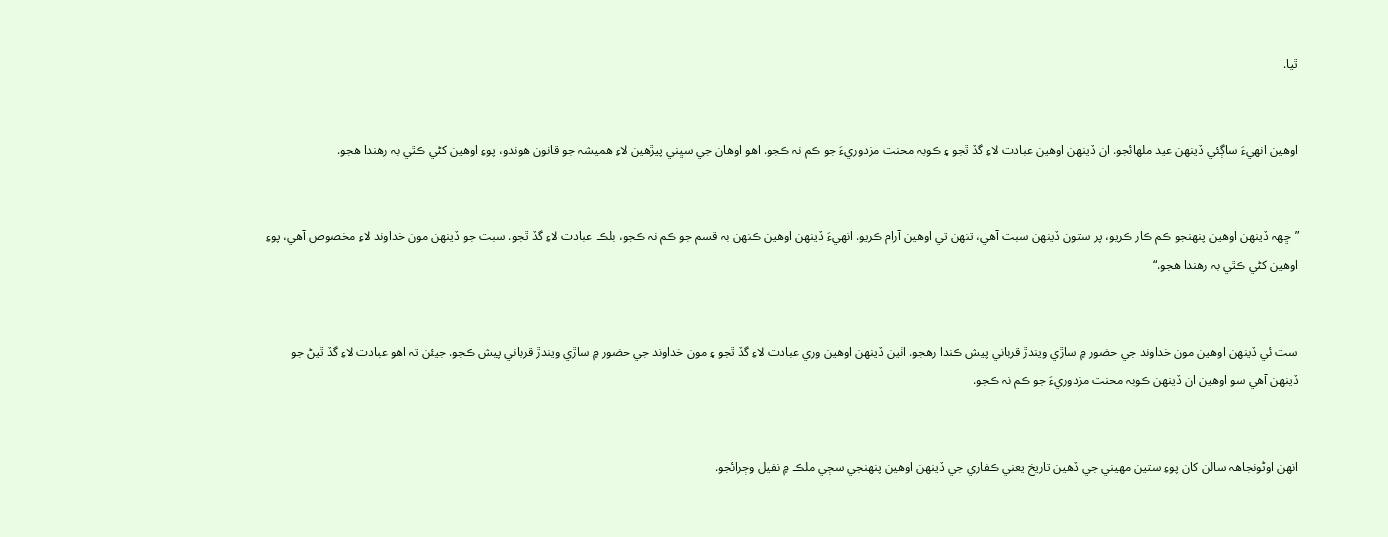ٿيا.


اوهين انهيءَ ساڳئي ڏينهن عيد ملهائجو. ان ڏينهن اوهين عبادت لاءِ گڏ ٿجو ۽ ڪوبہ محنت مزدوريءَ جو ڪم نہ ڪجو. اهو اوهان جي سڀني پيڙهين لاءِ هميشہ جو قانون هوندو، پوءِ اوهين کڻي ڪٿي بہ رهندا هجو.


”ڇهہ ڏينهن اوهين پنهنجو ڪم ڪار ڪريو، پر ستون ڏينهن سبت آهي، تنهن تي اوهين آرام ڪريو. انهيءَ ڏينهن اوهين ڪنهن بہ قسم جو ڪم نہ ڪجو، بلڪ عبادت لاءِ گڏ ٿجو. سبت جو ڏينهن مون خداوند لاءِ مخصوص آهي، پوءِ اوهين کڻي ڪٿي بہ رهندا هجو.“


ست ئي ڏينهن اوهين مون خداوند جي حضور ۾ ساڙي ويندڙ قرباني پيش ڪندا رهجو. اٺين ڏينهن اوهين وري عبادت لاءِ گڏ ٿجو ۽ مون خداوند جي حضور ۾ ساڙي ويندڙ قرباني پيش ڪجو. جيئن تہ اهو عبادت لاءِ گڏ ٿيڻ جو ڏينهن آهي سو اوهين ان ڏينهن ڪوبہ محنت مزدوريءَ جو ڪم نہ ڪجو.


انهن اوڻونجاهہ سالن کان پوءِ ستين مهيني جي ڏهين تاريخ يعني ڪفاري جي ڏينهن اوهين پنهنجي سڄي ملڪ ۾ نفيل وڄرائجو.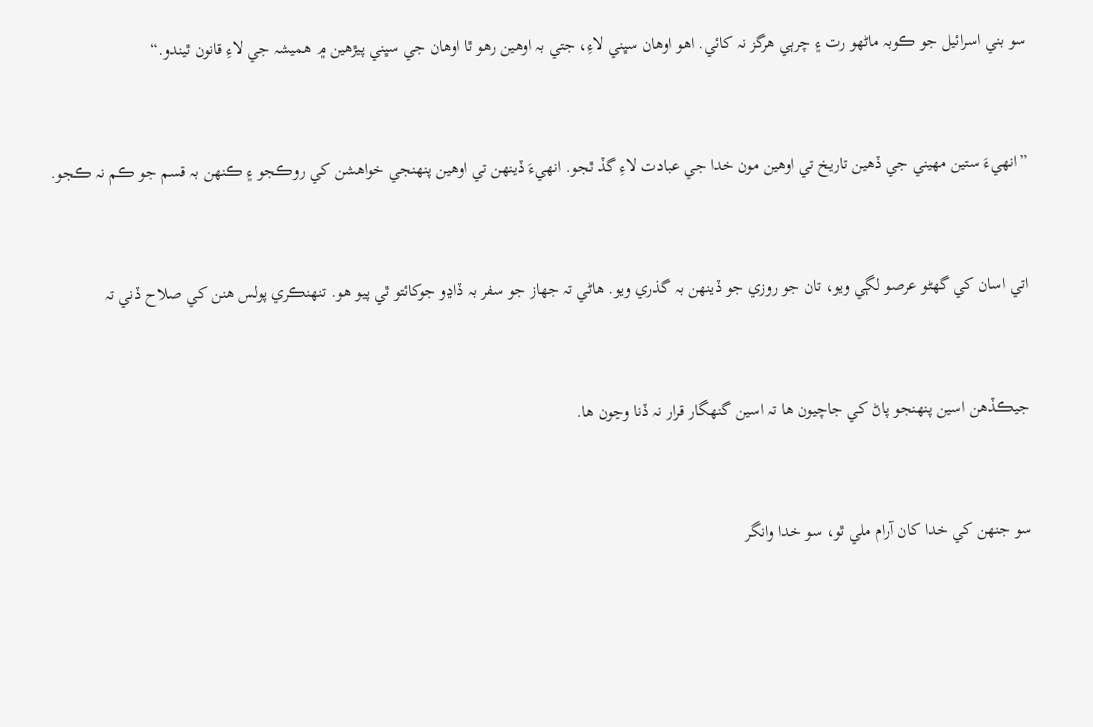سو بني اسرائيل جو ڪوبہ ماڻهو رت ۽ چرٻي هرگز نہ کائي. اهو اوهان سڀني لاءِ، جتي بہ اوهين رهو ٿا اوهان جي سڀني پيڙهين ۾ هميشہ جي لاءِ قانون ٿيندو.“


”انهيءَ ستين مهيني جي ڏهين تاريخ تي اوهين مون خدا جي عبادت لاءِ گڏ ٿجو. انهيءَ ڏينهن تي اوهين پنهنجي خواهشن کي روڪجو ۽ ڪنهن بہ قسم جو ڪم نہ ڪجو.


اتي اسان کي گھڻو عرصو لڳي ويو، تان جو روزي جو ڏينهن بہ گذري ويو. هاڻي تہ جهاز جو سفر بہ ڏاڍو جوکائتو ٿي پيو هو. تنهنڪري پولس هنن کي صلاح ڏني تہ


جيڪڏهن اسين پنهنجو پاڻ کي جاچيون ها تہ اسين گنهگار قرار نہ ڏنا وڃون ها.


سو جنهن کي خدا کان آرام ملي ٿو، سو خدا وانگر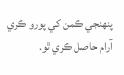پنهنجي ڪمن کي پورو ڪري آرام حاصل ڪري ٿو.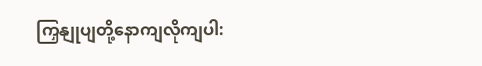ကြှနျုပျတို့နောကျလိုကျပါ: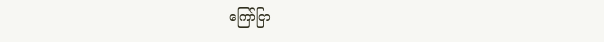ကြော်ငြာ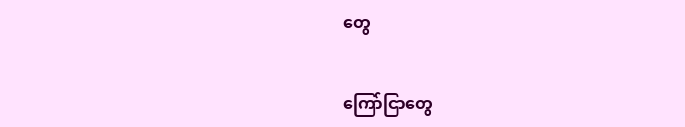တွေ


ကြော်ငြာတွေ